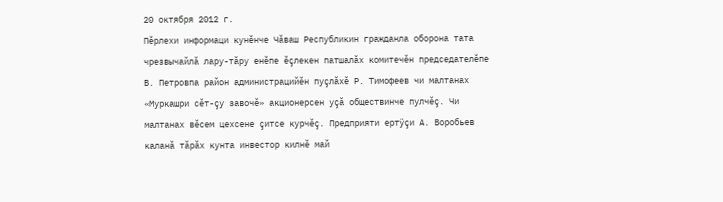20 октября 2012 г.
Пĕрлехи информаци кунĕнче Чăваш Республикин гражданла оборона тата чрезвычайлă лару-тăру енĕпе ĕçлекен патшалăх комитечĕн председателĕпе В. Петровпа район администрацийĕн пуçлăхĕ Р. Тимофеев чи малтанах «Муркашри сĕт-çу завочĕ» акционерсен уçă обществинче пулчĕç. Чи малтанах вĕсем цехсене çитсе курчĕç. Предприяти ертÿçи А. Воробьев каланă тăрăх кунта инвестор килнĕ май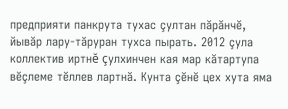предприяти панкрута тухас çултан пăрăнчĕ, йывăр лару-тăруран тухса пырать. 2012 çула коллектив иртнĕ çулхинчен кая мар кăтартупа вĕçлеме тĕллев лартнă. Кунта çĕнĕ цех хута яма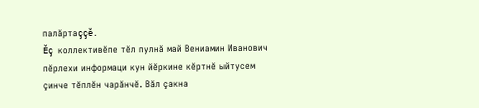палăртаççĕ.
Ĕç коллективĕпе тĕл пулнă май Вениамин Иванович пĕрлехи информаци кун йĕркине кĕртнĕ ыйтусем çинче тĕплĕн чарăнчĕ. Вăл çакна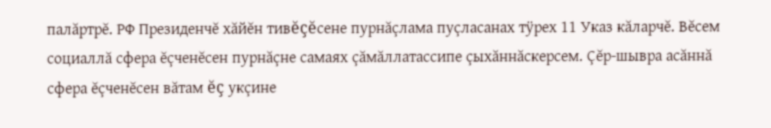палăртрĕ. РФ Президенчĕ хăйĕн тивĕçĕсене пурнăçлама пуçласанах тÿрех 11 Указ кăларчĕ. Вĕсем социаллă сфера ĕçченĕсен пурнăçне самаях çăмăллатассипе çыхăннăскерсем. Çĕр-шывра асăннă сфера ĕçченĕсен вăтам ĕç укçине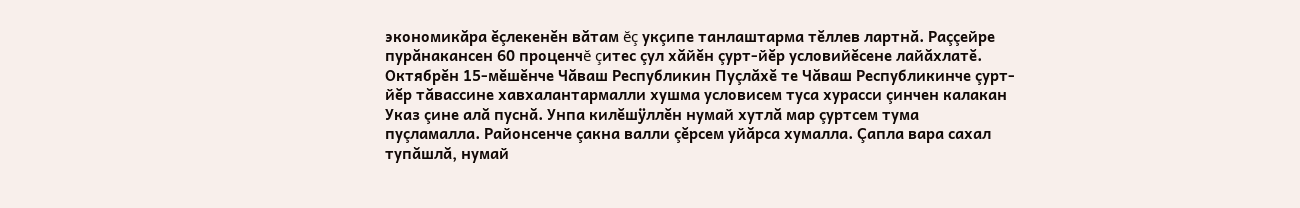экономикăра ĕçлекенĕн вăтам ĕç укçипе танлаштарма тĕллев лартнă. Раççейре пурăнакансен 60 проценчĕ çитес çул хăйĕн çурт-йĕр условийĕсене лайăхлатĕ.
Октябрĕн 15-мĕшĕнче Чăваш Республикин Пуçлăхĕ те Чăваш Республикинче çурт-йĕр тăвассине хавхалантармалли хушма условисем туса хурасси çинчен калакан Указ çине алă пуснă. Унпа килĕшÿллĕн нумай хутлă мар çуртсем тума пуçламалла. Районсенче çакна валли çĕрсем уйăрса хумалла. Çапла вара сахал тупăшлă, нумай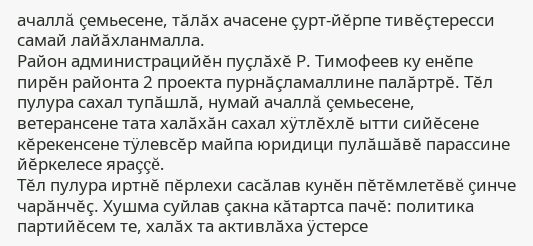ачаллă çемьесене, тăлăх ачасене çурт-йĕрпе тивĕçтересси самай лайăхланмалла.
Район администрацийĕн пуçлăхĕ Р. Тимофеев ку енĕпе пирĕн районта 2 проекта пурнăçламаллине палăртрĕ. Тĕл пулура сахал тупăшлă, нумай ачаллă çемьесене, ветерансене тата халăхăн сахал хÿтлĕхлĕ ытти сийĕсене кĕрекенсене тÿлевсĕр майпа юридици пулăшăвĕ парассине йĕркелесе яраççĕ.
Тĕл пулура иртнĕ пĕрлехи сасăлав кунĕн пĕтĕмлетĕвĕ çинче чарăнчĕç. Хушма суйлав çакна кăтартса пачĕ: политика партийĕсем те, халăх та активлăха ÿстерсе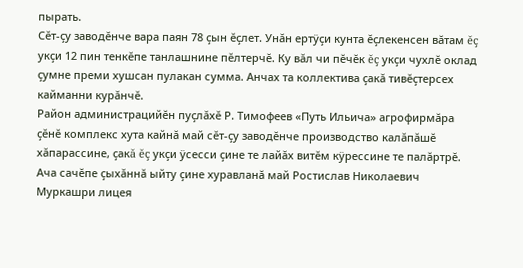пырать.
Сĕт-çу заводĕнче вара паян 78 çын ĕçлет. Унăн ертÿçи кунта ĕçлекенсен вăтам ĕç укçи 12 пин тенкĕпе танлашнине пĕлтерчĕ. Ку вăл чи пĕчĕк ĕç укçи чухлĕ оклад çумне преми хушсан пулакан сумма. Анчах та коллектива çакă тивĕçтерсех кайманни курăнчĕ.
Район администрацийĕн пуçлăхĕ Р. Тимофеев «Путь Ильича» агрофирмăра çĕнĕ комплекс хута кайнă май сĕт-çу заводĕнче производство калăпăшĕ хăпарассине, çакă ĕç укçи ÿсесси çине те лайăх витĕм кÿрессине те палăртрĕ.
Ача сачĕпе çыхăннă ыйту çине хуравланă май Ростислав Николаевич Муркашри лицея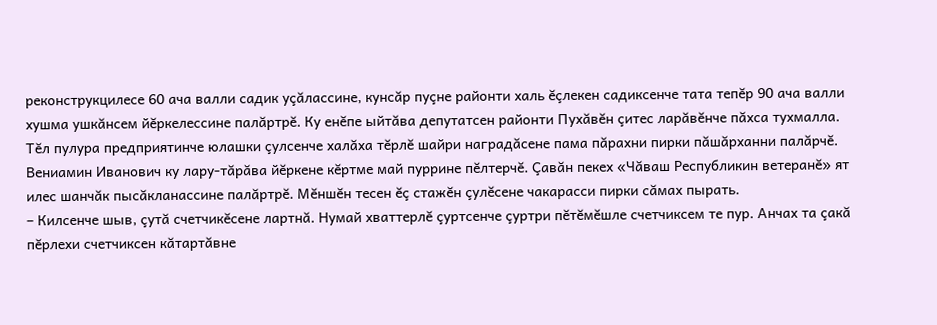реконструкцилесе 60 ача валли садик уçăлассине, кунсăр пуçне районти халь ĕçлекен садиксенче тата тепĕр 90 ача валли хушма ушкăнсем йĕркелессине палăртрĕ. Ку енĕпе ыйтăва депутатсен районти Пухăвĕн çитес ларăвĕнче пăхса тухмалла.
Тĕл пулура предприятинче юлашки çулсенче халăха тĕрлĕ шайри наградăсене пама пăрахни пирки пăшăрханни палăрчĕ. Вениамин Иванович ку лару-тăрăва йĕркене кĕртме май пуррине пĕлтерчĕ. Çавăн пекех «Чăваш Республикин ветеранĕ» ят илес шанчăк пысăкланассине палăртрĕ. Мĕншĕн тесен ĕç стажĕн çулĕсене чакарасси пирки сăмах пырать.
– Килсенче шыв, çутă счетчикĕсене лартнă. Нумай хваттерлĕ çуртсенче çуртри пĕтĕмĕшле счетчиксем те пур. Анчах та çакă пĕрлехи счетчиксен кăтартăвне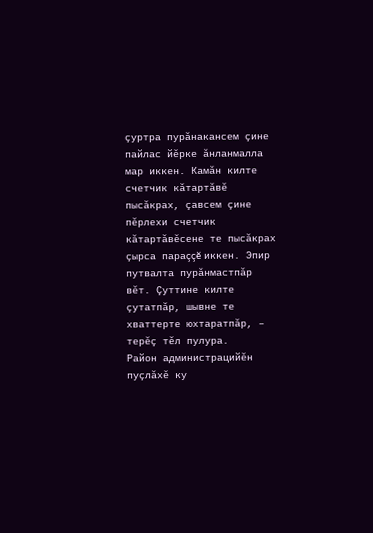çуртра пурăнакансем çине пайлас йĕрке ăнланмалла мар иккен. Камăн килте счетчик кăтартăвĕ пысăкрах, çавсем çине пĕрлехи счетчик кăтартăвĕсене те пысăкрах çырса параççĕ иккен. Эпир путвалта пурăнмастпăр вĕт. Çуттине килте çутатпăр, шывне те хваттерте юхтаратпăр, – терĕç тĕл пулура.
Район администрацийĕн пуçлăхĕ ку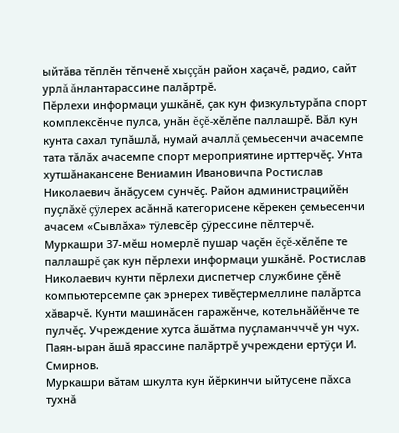ыйтăва тĕплĕн тĕпченĕ хыççăн район хаçачĕ, радио, сайт урлă ăнлантарассине палăртрĕ.
Пĕрлехи информаци ушкăнĕ, çак кун физкультурăпа спорт комплексĕнче пулса, унăн ĕçĕ-хĕлĕпе паллашрĕ. Вăл кун кунта сахал тупăшлă, нумай ачаллă çемьесенчи ачасемпе тата тăлăх ачасемпе спорт мероприятине ирттерчĕç. Унта хутшăнакансене Вениамин Ивановичпа Ростислав Николаевич ăнăçусем сунчĕç. Район администрацийĕн пуçлăхĕ çÿлерех асăннă категорисене кĕрекен çемьесенчи ачасем «Сывлăха» тÿлевсĕр çÿрессине пĕлтерчĕ.
Муркашри 37-мĕш номерлĕ пушар чаçĕн ĕçĕ-хĕлĕпе те паллашрĕ çак кун пĕрлехи информаци ушкăнĕ. Ростислав Николаевич кунти пĕрлехи диспетчер службине çĕнĕ компьютерсемпе çак эрнерех тивĕçтермеллине палăртса хăварчĕ. Кунти машинăсен гаражĕнче, котельнăйĕнче те пулчĕç. Учреждение хутса ăшăтма пуçламанчччĕ ун чух. Паян-ыран ăшă ярассине палăртрĕ учреждени ертÿçи И. Смирнов.
Муркашри вăтам шкулта кун йĕркинчи ыйтусене пăхса тухнă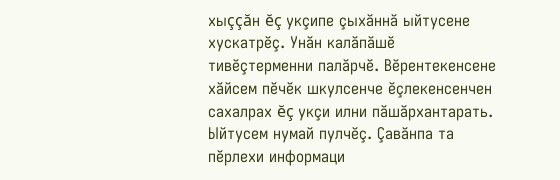хыççăн ĕç укçипе çыхăннă ыйтусене хускатрĕç. Унăн калăпăшĕ тивĕçтерменни палăрчĕ. Вĕрентекенсене хăйсем пĕчĕк шкулсенче ĕçлекенсенчен сахалрах ĕç укçи илни пăшăрхантарать. Ыйтусем нумай пулчĕç. Çавăнпа та пĕрлехи информаци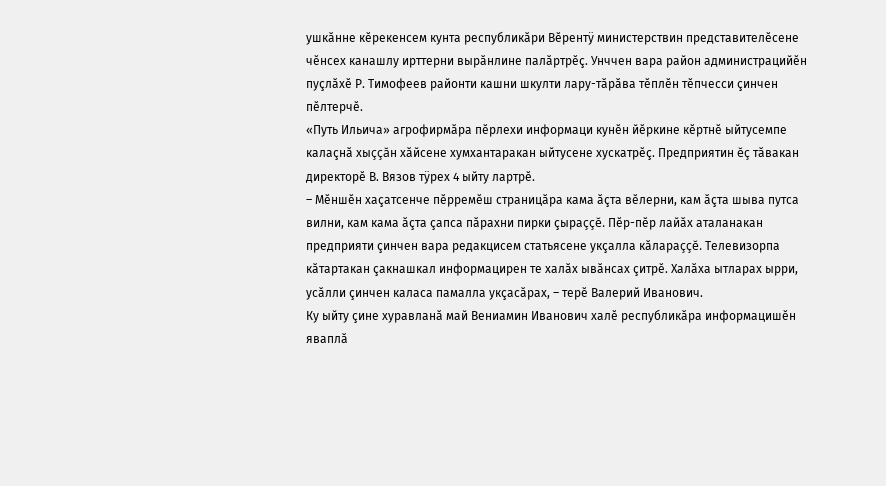ушкăнне кĕрекенсем кунта республикăри Вĕрентÿ министерствин представителĕсене чĕнсех канашлу ирттерни вырăнлине палăртрĕç. Унччен вара район администрацийĕн пуçлăхĕ Р. Тимофеев районти кашни шкулти лару-тăрăва тĕплĕн тĕпчесси çинчен пĕлтерчĕ.
«Путь Ильича» агрофирмăра пĕрлехи информаци кунĕн йĕркине кĕртнĕ ыйтусемпе калаçнă хыççăн хăйсене хумхантаракан ыйтусене хускатрĕç. Предприятин ĕç тăвакан директорĕ В. Вязов тÿрех 4 ыйту лартрĕ.
– Мĕншĕн хаçатсенче пĕрремĕш страницăра кама ăçта вĕлерни, кам ăçта шыва путса вилни, кам кама ăçта çапса пăрахни пирки çыраççĕ. Пĕр-пĕр лайăх аталанакан предприяти çинчен вара редакцисем статьясене укçалла кăлараççĕ. Телевизорпа кăтартакан çакнашкал информацирен те халăх ывăнсах çитрĕ. Халăха ытларах ырри, усăлли çинчен каласа памалла укçасăрах, – терĕ Валерий Иванович.
Ку ыйту çине хуравланă май Вениамин Иванович халĕ республикăра информацишĕн яваплă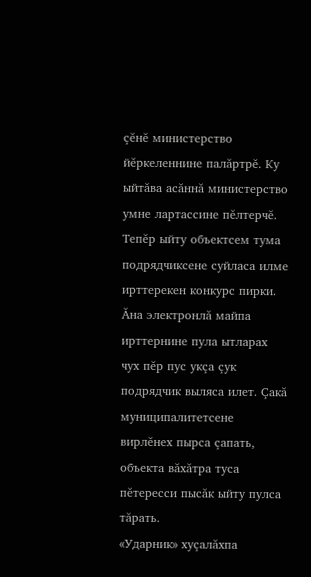çĕнĕ министерство йĕркеленнине палăртрĕ. Ку ыйтăва асăннă министерство умне лартассине пĕлтерчĕ.
Тепĕр ыйту объектсем тума подрядчиксене суйласа илме ирттерекен конкурс пирки. Ăна электронлă майпа ирттернине пула ытларах чух пĕр пус укçа çук подрядчик выляса илет. Çакă муниципалитетсене вирлĕнех пырса çапать, объекта вăхăтра туса пĕтересси пысăк ыйту пулса тăрать.
«Ударник» хуçалăхпа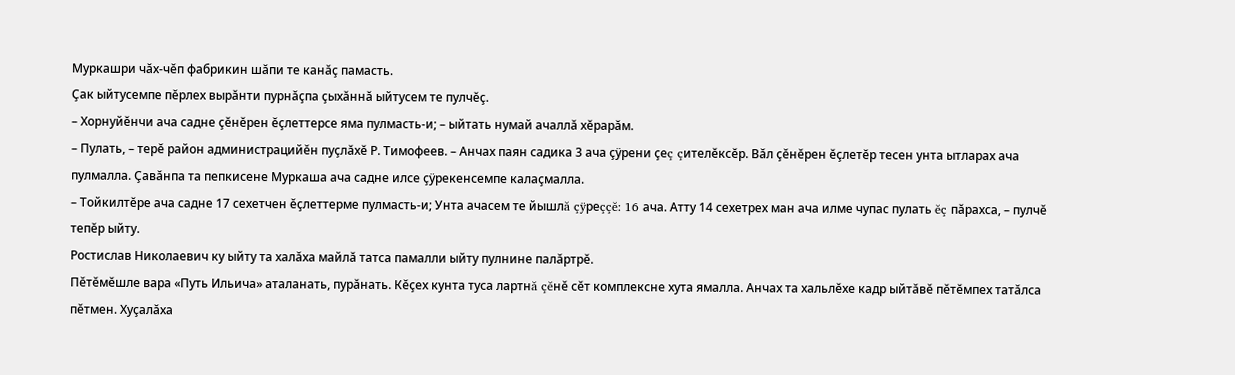Муркашри чăх-чĕп фабрикин шăпи те канăç памасть.
Çак ыйтусемпе пĕрлех вырăнти пурнăçпа çыхăннă ыйтусем те пулчĕç.
– Хорнуйĕнчи ача садне çĕнĕрен ĕçлеттерсе яма пулмасть-и; – ыйтать нумай ачаллă хĕрарăм.
– Пулать, – терĕ район администрацийĕн пуçлăхĕ Р. Тимофеев. – Анчах паян садика 3 ача çÿрени çеç çителĕксĕр. Вăл çĕнĕрен ĕçлетĕр тесен унта ытларах ача пулмалла. Çавăнпа та пепкисене Муркаша ача садне илсе çÿрекенсемпе калаçмалла.
– Тойкилтĕре ача садне 17 сехетчен ĕçлеттерме пулмасть-и; Унта ачасем те йышлă çÿреççĕ: 16 ача. Атту 14 сехетрех ман ача илме чупас пулать ĕç пăрахса, – пулчĕ тепĕр ыйту.
Ростислав Николаевич ку ыйту та халăха майлă татса памалли ыйту пулнине палăртрĕ.
Пĕтĕмĕшле вара «Путь Ильича» аталанать, пурăнать. Кĕçех кунта туса лартнă çĕнĕ сĕт комплексне хута ямалла. Анчах та хальлĕхе кадр ыйтăвĕ пĕтĕмпех татăлса пĕтмен. Хуçалăха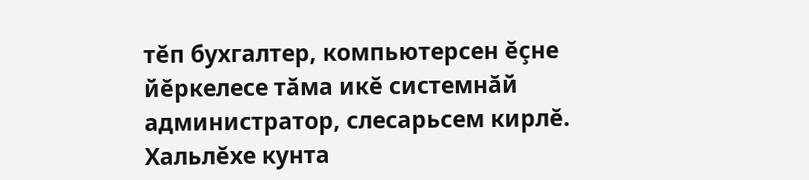тĕп бухгалтер, компьютерсен ĕçне йĕркелесе тăма икĕ системнăй администратор, слесарьсем кирлĕ. Хальлĕхе кунта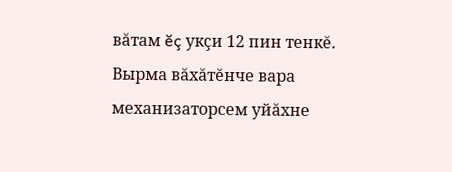вăтам ĕç укçи 12 пин тенкĕ. Вырма вăхăтĕнче вара механизаторсем уйăхне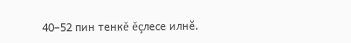40–52 пин тенкĕ ĕçлесе илнĕ.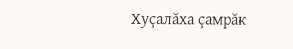Хуçалăха çамрăк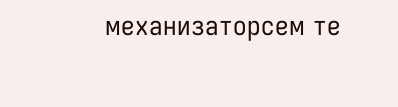механизаторсем те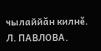чылаййăн килнĕ.
Л. ПАВЛОВА.